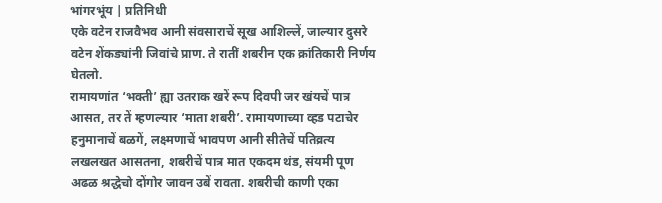भांगरभूंय | प्रतिनिधी
एके वटेन राजवैभव आनी संवसाराचें सूख आशिल्लें, जाल्यार दुसरे वटेन शेंकड्यांनी जिवांचे प्राण. ते रातीं शबरीन एक क्रांतिकारी निर्णय घेतलो.
रामायणांत ‘भक्ती’ ह्या उतराक खरें रूप दिवपी जर खंयचें पात्र आसत, तर तें म्हणल्यार ‘माता शबरी’. रामायणाच्या व्हड पटाचेर हनुमानाचें बळगें, लक्ष्मणाचें भावपण आनी सीतेचें पतिव्रत्य लखलखत आसतना, शबरीचें पात्र मात एकदम थंड, संयमी पूण अढळ श्रद्धेचो दोंगोर जावन उबें रावता. शबरीची काणी एका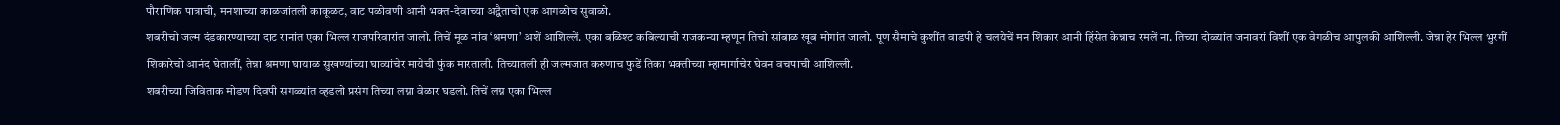पौराणिक पात्राची, मनशाच्या काळजांतली काकूळट, वाट पळोवणी आनी भक्त-देवाच्या अद्वैताचो एक आगळोच सुवाळो.
शबरीचो जल्म दंडकारण्याच्या दाट रानांत एका भिल्ल राजपरिवारांत जालो. तिचें मूळ नांव ‘श्रमणा’ अशें आशिल्लें. एका बळिश्ट कबिल्याची राजकन्या म्हणून तिचो सांबाळ खूब मोगांत जालो. पूण सैमाचे कुशींत वाडपी हे चलयेचें मन शिकार आनी हिंसेत केन्नाच रमलें ना. तिच्या दोळ्यांत जनावरां विशीं एक वेगळीच आपुलकी आशिल्ली. जेन्ना हेर भिल्ल भुरगीं शिकारेचो आनंद घेतालीं, तेन्ना श्रमणा घायाळ सुखण्यांच्या घाव्यांचेर मायेची फुंक मारताली. तिच्यातली ही जल्मजात करुणाच फुडें तिका भक्तीच्या म्हामार्गाचेर घेवन वचपाची आशिल्ली.
शबरीच्या जिविताक मोडण दिवपी सगळ्यांत व्हडलो प्रसंग तिच्या लग्ना वेळार घडलो. तिचें लग्न एका भिल्ल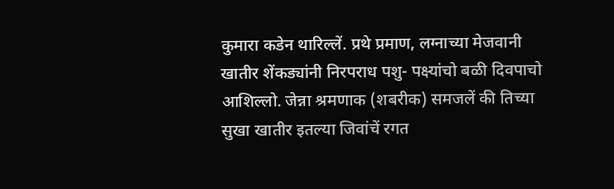कुमारा कडेन थारिल्लें. प्रथे प्रमाण, लग्नाच्या मेजवानी खातीर शेंकड्यांनी निरपराध पशु- पक्ष्यांचो बळी दिवपाचो आशिल्लो. जेन्ना श्रमणाक (शबरीक) समजलें की तिच्या सुखा खातीर इतल्या जिवांचें रगत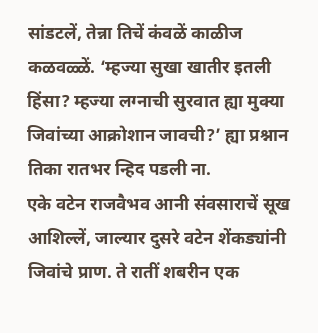सांडटलें, तेन्ना तिचें कंवळें काळीज कळवळ्ळें. ‘म्हज्या सुखा खातीर इतली हिंसा? म्हज्या लग्नाची सुरवात ह्या मुक्या जिवांच्या आक्रोशान जावची?’ ह्या प्रश्नान तिका रातभर न्हिद पडली ना.
एके वटेन राजवैभव आनी संवसाराचें सूख आशिल्लें, जाल्यार दुसरे वटेन शेंकड्यांनी जिवांचे प्राण. ते रातीं शबरीन एक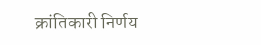क्रांतिकारी निर्णय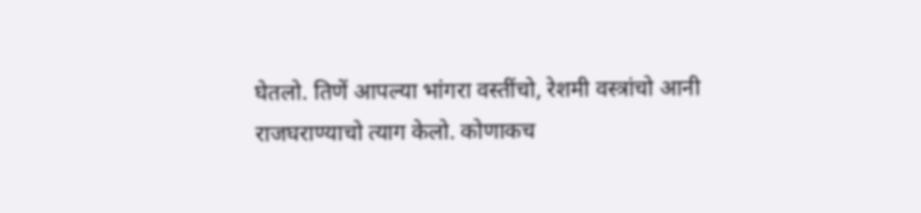घेतलो. तिणें आपल्या भांगरा वस्तींचो, रेशमी वस्त्रांचो आनी राजघराण्याचो त्याग केलो. कोणाकच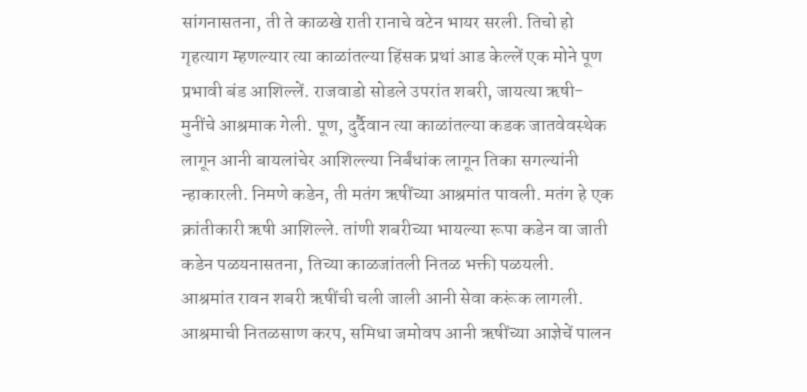सांगनासतना, ती ते काळखे राती रानाचे वटेन भायर सरली. तिचो हो गृहत्याग म्हणल्यार त्या काळांतल्या हिंसक प्रथां आड केल्लें एक मोने पूण प्रभावी बंड आशिल्लें. राजवाडो सोडले उपरांत शबरी, जायत्या ऋषी-मुनींचे आश्रमाक गेली. पूण, दुर्दैवान त्या काळांतल्या कडक जातवेवस्थेक लागून आनी बायलांचेर आशिल्ल्या निर्बंधांक लागून तिका सगल्यांनी न्हाकारली. निमणे कडेन, ती मतंग ऋषींच्या आश्रमांत पावली. मतंग हे एक क्रांतीकारी ऋषी आशिल्ले. तांणी शबरीच्या भायल्या रूपा कडेन वा जाती कडेन पळयनासतना, तिच्या काळजांतली नितळ भक्ती पळयली.
आश्रमांत रावन शबरी ऋषींची चली जाली आनी सेवा करूंक लागली. आश्रमाची नितळसाण करप, समिधा जमोवप आनी ऋषींच्या आज्ञेचें पालन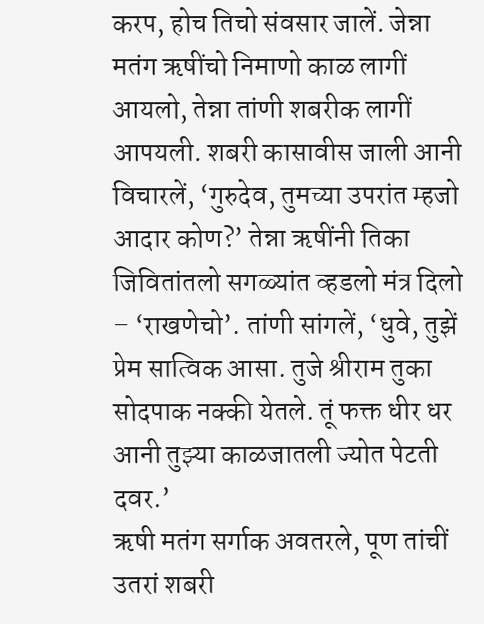करप, होच तिचो संवसार जालें. जेन्ना मतंग ऋषींचो निमाणो काळ लागीं आयलो, तेन्ना तांणी शबरीक लागीं आपयली. शबरी कासावीस जाली आनी विचारलें, ‘गुरुदेव, तुमच्या उपरांत म्हजो आदार कोण?’ तेन्ना ऋषींनी तिका जिवितांतलो सगळ्यांत व्हडलो मंत्र दिलो – ‘राखणेचो’. तांणी सांगलें, ‘धुवे, तुझें प्रेम सात्विक आसा. तुजे श्रीराम तुका सोदपाक नक्की येतले. तूं फक्त धीर धर आनी तुझ्या काळजातली ज्योत पेटती दवर.’
ऋषी मतंग सर्गाक अवतरले, पूण तांचीं उतरां शबरी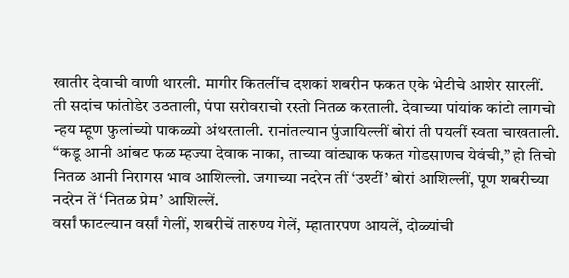खातीर देवाची वाणी थारली. मागीर कितलींच दशकां शबरीन फकत एके भेटीचे आशेर सारलीं.
ती सदांच फांतोडेर उठताली, पंपा सरोवराचो रस्तो नितळ करताली. देवाच्या पांयांक कांटो लागचो न्हय म्हूण फुलांच्यो पाकळ्यो अंथरताली. रानांतल्यान पुंजायिल्लीं बोरां ती पयलीं स्वता चाखताली. “कडू आनी आंबट फळ म्हज्या देवाक नाका, ताच्या वांट्याक फकत गोडसाणच येवंची,” हो तिचो नितळ आनी निरागस भाव आशिल्लो. जगाच्या नदरेन तीं ‘उश्टीं’ बोरां आशिल्लीं, पूण शबरीच्या नदरेन तें ‘नितळ प्रेम’ आशिल्लें.
वर्सां फाटल्यान वर्सां गेलीं, शबरीचें तारुण्य गेलें, म्हातारपण आयलें, दोळ्यांची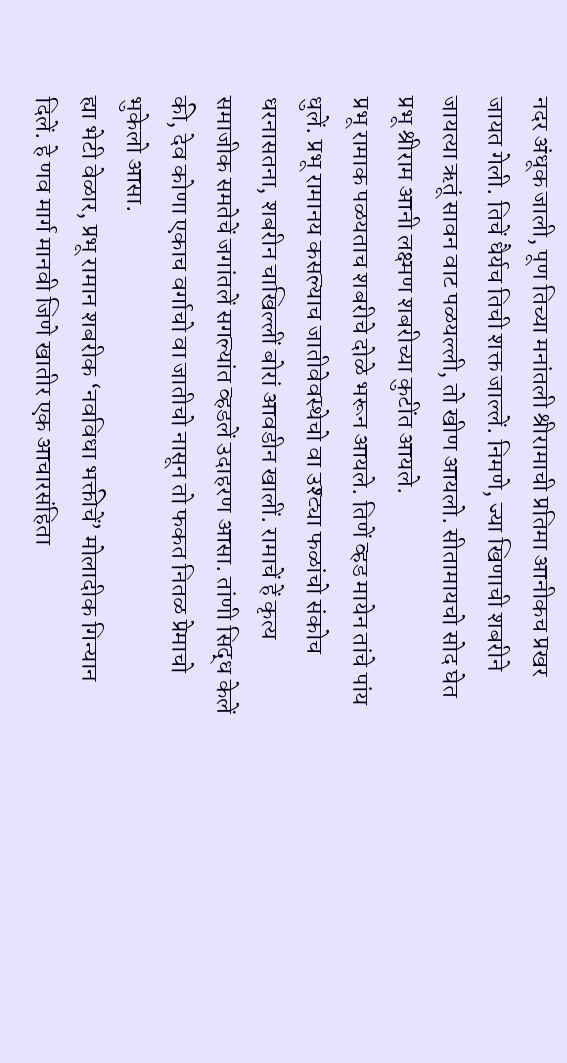नदर अंधूक जाली, पूण तिच्या मनांतली श्रीरामाची प्रतिमा आनीकच प्रखर जायत गेली. तिचें धैर्यच तिची शक्त जाल्लें. निमणे, ज्या खिणाची शबरीने जायत्या ऋतूं सावन वाट पळयल्ली, तो खीण आयलो. सीतामायचो सोद घेत प्रभू श्रीराम आनी लक्ष्मण शबरीच्या कुटींत आयले.
प्रभू रामाक पळयताच शबरीचे दोळे भरून आयले. तिणें व्हड मायेन तांचे पांय धुलें. प्रभू रामानय कसल्याच जातीवेवस्थेचो वा उश्ट्या फळांचो संकोच धरनासतना, शबरीन चाखिल्लीं बोरां आवडीन खालीं. रामाचें हें कृत्य समाजीक समतेचें जगांतलें सगल्यांत व्हडलें उदाहरण आसा. तांणी सिद्ध केलें की, देव कोणा एकाच वर्गाचो वा जातीचो नासून तो फकत नितळ प्रेमाचो भुकेलो आसा.
ह्या भेटी वेळार, प्रभू रामान शबरीक ‘नवविधा भक्तीचें’ मोलादीक गिन्यान दिलें. हे णव मार्ग मानवी जिणे खातीर एक आचारसंहिता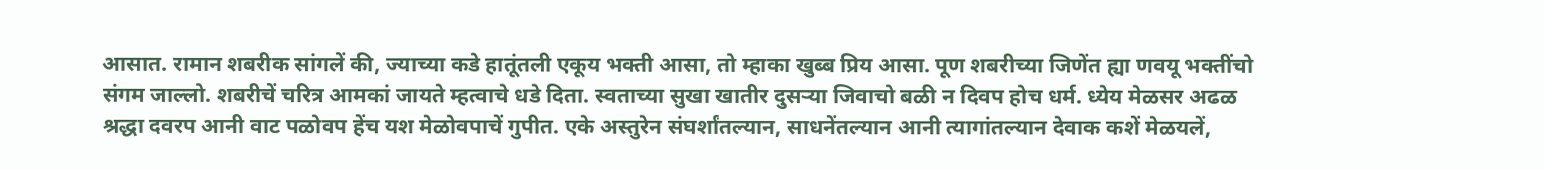आसात. रामान शबरीक सांगलें की, ज्याच्या कडे हातूंतली एकूय भक्ती आसा, तो म्हाका खुब्ब प्रिय आसा. पूण शबरीच्या जिणेंत ह्या णवयू भक्तींचो संगम जाल्लो. शबरीचें चरित्र आमकां जायते म्हत्वाचे धडे दिता. स्वताच्या सुखा खातीर दुसऱ्या जिवाचो बळी न दिवप होच धर्म. ध्येय मेळसर अढळ श्रद्धा दवरप आनी वाट पळोवप हेंच यश मेळोवपाचें गुपीत. एके अस्तुरेन संघर्शांतल्यान, साधनेंतल्यान आनी त्यागांतल्यान देवाक कशें मेळयलें,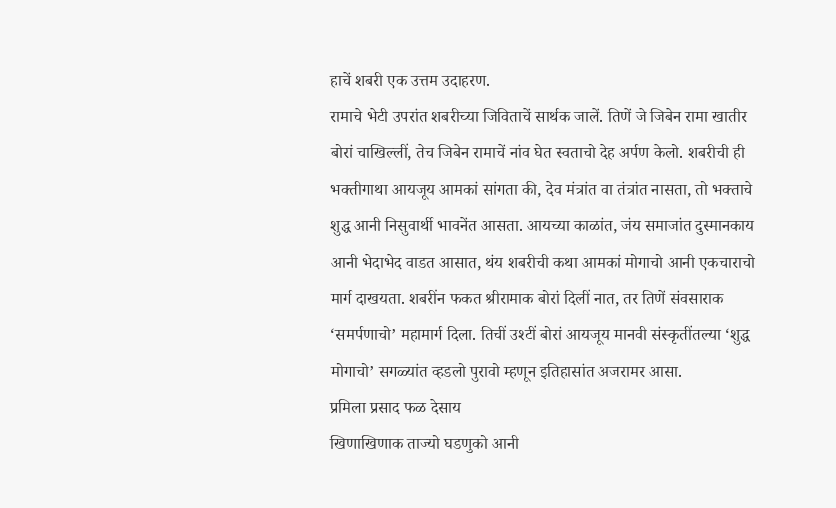हाचें शबरी एक उत्तम उदाहरण.
रामाचे भेटी उपरांत शबरीच्या जिविताचें सार्थक जालें. तिणें जे जिबेन रामा खातीर बोरां चाखिल्लीं, तेच जिबेन रामाचें नांव घेत स्वताचो देह अर्पण केलो. शबरीची ही भक्तीगाथा आयजूय आमकां सांगता की, देव मंत्रांत वा तंत्रांत नासता, तो भक्ताचे शुद्ध आनी निसुवार्थी भावनेंत आसता. आयच्या काळांत, जंय समाजांत दुस्मानकाय आनी भेदाभेद वाडत आसात, थंय शबरीची कथा आमकां मोगाचो आनी एकचाराचो मार्ग दाखयता. शबरींन फकत श्रीरामाक बोरां दिलीं नात, तर तिणें संवसाराक ‘समर्पणाचो’ महामार्ग दिला. तिचीं उश्टीं बोरां आयजूय मानवी संस्कृतींतल्या ‘शुद्ध मोगाचो’ सगळ्यांत व्हडलो पुरावो म्हणून इतिहासांत अजरामर आसा.
प्रमिला प्रसाद फळ देसाय
खिणाखिणाक ताज्यो घडणुको आनी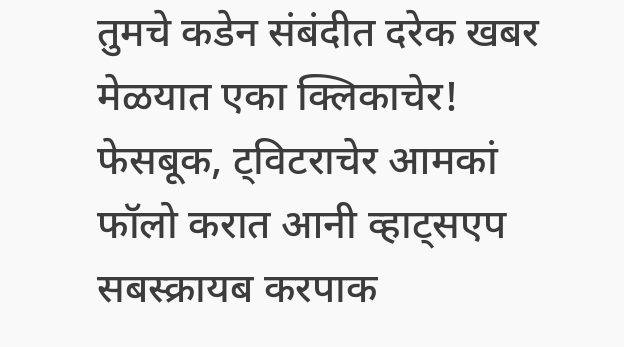तुमचे कडेन संबंदीत दरेक खबर मेळयात एका क्लिकाचेर! फेसबूक, ट्विटराचेर आमकां फॉलो करात आनी व्हाट्सएप सबस्क्रायब करपाक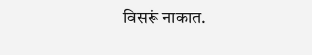विसरूं नाकात.